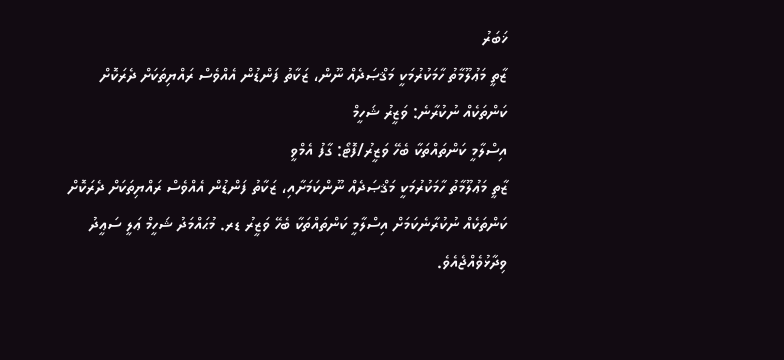ޚަބަރު
ޒާތީ މަޢުލޫމާތު ހާމަކުރުމަކީ މަޤްޞަދެއް ނޫން، ޒަކާތު ފަންޑުން އެއްވެސް ރައްޔިތަކަށް ދެރަކޮށް ކަންތަކެއް ނުކުރާނެ: ވަޒީރު ޝަހީމް
އިސްލާމީ ކަންތައްތަކާ ބެހޭ ވަޒީރު/ފޮޓޯ: ގާފު އެމްވީ
ޒާތީ މަޢުލޫމާތު ހާމަކުރުމަކީ މަޤްޞަދެއް ނޫންކަމަށާއި، ޒަކާތު ފަންޑުން އެއްވެސް ރައްޔިތަކަށް ދެރަކޮށް ކަންތަކެއް ނުކުރާނެކަމަށް އިސްލާމީ ކަންތައްތަކާ ބެހޭ ވަޒީރު ޑރ. މުޙައްމަދު ޝަހީމް ޢަލީ ސަޢީދު ވިދާޅުވެއްޖެއެވެ.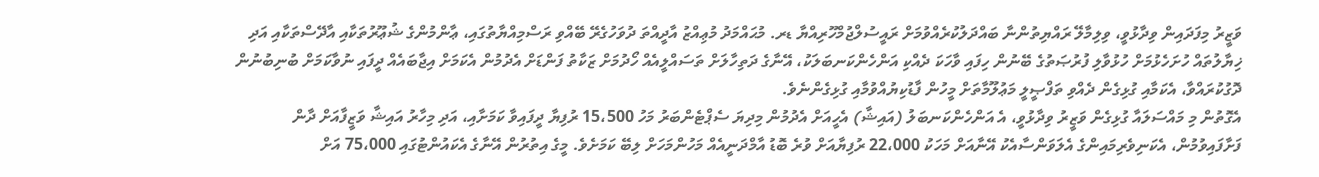ވަޒީރު މިފަދައިން ވިދާޅުވީ، ވިލިމާލޭ ރައްޔިތުންނާ ބައްދަލުކުރެއްވުމަށް ރައީސުލްޖުމްހޫރިއްޔާ ޑރ. މުޙައްމަދު މުޢިއްޒު އާދީއްތަ ދުވަހުގެރޭ ބޭއްވި ރަސްމިއްޔާތުގައި، ޢާންމުންގެ ޝުޢޫރުތަކާއި އާދޭސްތަކާއި އަދި ޚިޔާލުތައް ހުށަހެޅުމަށް ހުޅުވާލި ފުރުޞަތުގެ ބޭނުން ހިފައި ވާހަކަ ދެއްކި އަންހެންކަނބަލަކު، އޭނާގެ ދަތިހާލަށް ތަސައްލީއެއް ހޯދުމަށް ޒަކާތު ފަންޑަށް އެދުމުން އެކަމަށް އިޖާބައެއް ދީފައި ނުވާކަމަށް ބުނިބުނުން ދޮގުކުރައްވާ، އެކަމާއި ގުޅިގެން ދެއްވި ތަފްޞީލީ މަޢުލޫމާތަށް މީހުން ފާޑުކިޔުއްވުމާއި ގުޅިގެންނެވެ.
އެގޮތުން މި މައްސަލައާ ގުޅިގެން ވަޒީރު ވިދާޅުވީ، އެ އަންހެންކަނބަލު (އައިޝާ) އެހީއަށް އެދުމުން މިދިޔަ ސެޕްޓެންބަރު މަހު 15،500 ރުފިޔާ ދީފައިވާ ކަމަށާއި، އަދި މިހާރު އައިޝާ ވަޒީފާއަށް ދާން ފަށާފައިވުމުން، އެކަނިވެރިމައިންގެ އެލަވަންސާއެކު އޭނާއަށް މަހަކު 22،000 ރުފިޔާއަށް ވުރެ ބޮޑު އާމްދަނީއެއް މަހުންމަހަށް ލިބޭ ކަމަށެވެ. މީގެ އިތުރުން އޭނާގެ އެކައުންޓުގައި 75،000 އަށް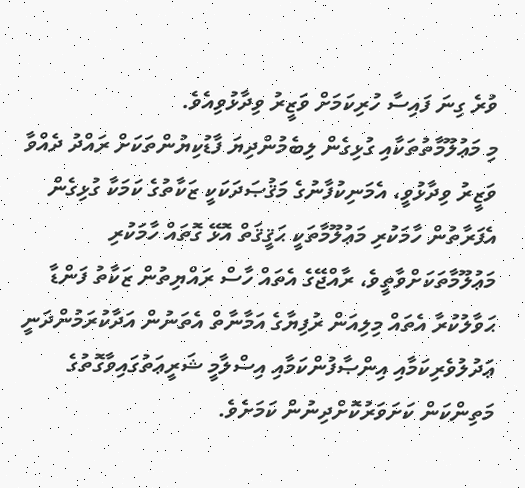ވުރެ ގިނަ ފައިސާ ހުރިކަމަށް ވަޒީރު ވިދާޅުވިއެވެ.
މި މަޢުލޫމާތުތަކާއި ގުޅިގެން ލިބެމުންދިޔަ ފާޑުކިޔުންތަކަށް ރައްދު ދެއްވާ ވަޒީރު ވިދާޅުވީ، އެމަނިކުފާނުގެ މަޤުޞަދަކަކީ ޒަކާތުގެ ކަމަކާ ގުޅިގެން އެފަރާތުން ހާމަކުރި މަޢުލޫމާތަކީ ޙަޤީޤަތް އޮޅޭ ގޮތައް ހާމަކުރި މަޢުލޫމާތަކަށްވާތީވެ، ރާއްޖޭގެ އެތައް ހާސް ރައްޔިތުން ޒަކާތު ފަންޑާ ޙަވާލުކުރާ އެތައް މިލިއަން ރުފިޔާގެ އަމާނާތް އެތަނުން އަދާކުރަމުންދަނީ ޢަދުލުވެރިކަމާއި އިންޞާފުންކަމާއި އިސްލާމީ ޝަރީޢަތުގައިވާގޮތުގެ މަތިންކަން ކަށަވަރުކޮށްދިނުން ކަމަށެވެ.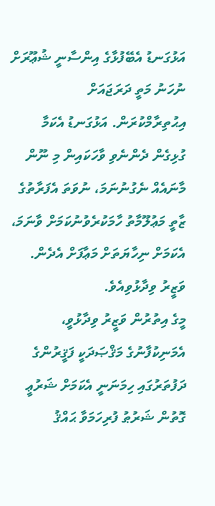އަޅުގަނޑު އެބޭފުޅާގެ އިންސާނީ ޝުޢޫރަށް ނުހަނު މަތީ ދަރަޖައަށް އިޙުތިރާމްކުރަން. އަޅުގަނޑު އެކަމާ ގުޅިގެން ދެންނެވި ވާހަކައިން މި ނޫން މާނައެއް ނެގުނުނަމަ، ނުވަތަ އެފަރާތުގެ ޒާތީ މަޢުލޫމާތު ހާމަކުރެވުނުކަމަށް ވާނަމަ، އެކަމަށް ނިހާޔަތަށް މަޢާފަށް އެދެން.
ވަޒީރު ވިދާޅުވިއެވެ.
މީގެ އިތުރުން ވަޒީރު ވިދާޅުވީ، އެމަނިކުފާނުގެ މަޤްޞަދަކީ ފަޤީރުންގެ ދަފުތަރުގައި ހިމަނަނީ އެކަމަށް ޝަރުޢީ ގޮތުން ޝަރުޠު ފުރިހަމަވާ ޙައްޤު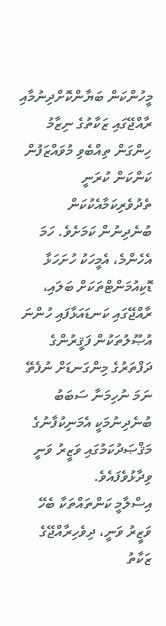މީހުންކަން ބަޔާންކޮށްދިނުމާއި ރާއްޖޭގައި ޒަކާތުގެ ނިޒާމު ހިންގަން ތިއްބެވި މުވައްޒަފުން ކަންކަން ކުރަނީ ތެދުވެރިކަމާއެކުކަން ބުނެދިނުން ކަމަށެވެ. ހަމަ އެހެންމެ، އެމީހަކު ހުށަހަޅާ ޑޮކިއުމަންޓްތަކަށް ބަލައި، ރާއްޖޭގައި ކަނޑައަޅާފައި ހުންނަ އުޞޫލުތަކުން ފަޤީރުންގެ ދަފްތަރުގެ މިންގަނޑަށް ނުފެތޭ ނަމަ ނުހިމަނާ ސަބަބު ބުނެދިނުމަކީ އެމަނިކުފާނުގެ މަޤްޞަދުކަމުގައި ވަޒީރު ވަނީ ވިދާޅުވެފައެވެ.
އިސްލާމީ ކަންތައްތަކާ ބެހޭ ވަޒީރު ވަނީ، ދިވެހިރާއްޖޭގެ ޒަކާތު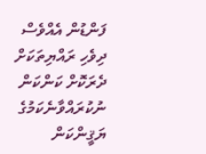ފަންޑުން އެއްވެސް ދިވެހި ރައްޔިތަކަށް ދެރަކޮށް ކަންކަން ނުކުރައްވާނެކަމުގެ ޔަޤީންކަން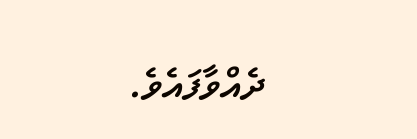ދެއްވާފައެވެ.